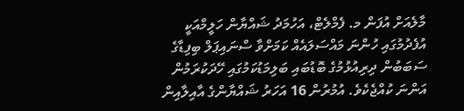މާލެއަށް އުފަން މ. ފެމްލެޓް، އަހުމަދު ޝައްޔާން ހަލީމްއަކީ އުފެދުމުގައި ހުންނަ މައްސަލައެއް ކަމަށްވާ ސްނައިޕަލް ބިފިޑާގެ ސަބަބުން ދިރިއުޅުމުގެ ބޮޑުބައި ބަލިމަޑުކަމުގައި ހޭދަކުރަމުން އަންނަ ކުއްޖެކެވެ. އުމުރުން 16 އަހަރު ޝައްޔާންގެ އާއިލާއިން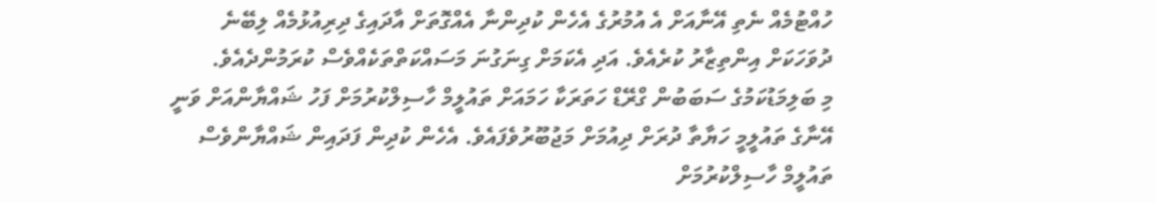ހުއްޓުމެއް ނެތި އޭނާއަށް އެ އުމުރުގެ އެހެން ކުދިންނާ އެއްގޮތަށް އާދައިގެ ދިރިއުޅުމެއް ލިބޭނެ ދުވަހަކަށް އިންތިޒާރު ކުރެއެވެ. އަދި އެކަމަށް ގިނަގުނަ މަސައްކަތްތަކެއްވެސް ކުރަމުންދެއެވެ.
މި ބަލިމަޑުކަމުގެ ސަބަބުން ގްރޭޑް ހަތަރަކާ ހަމައަށް ތައުލީމް ހާސިލްކުރުމަށް ފަހު ޝައްޔާންއަށް ވަނީ އޭނާގެ ތައުލީމީ ހަޔާތާ ދުރަށް ދިއުމަށް މަޖުބޫރުވެފައެވެ. އެހެން ކުދިން ފަދައިން ޝައްޔާންވެސް ތައުލީމް ހާސިލްކުރުމަށް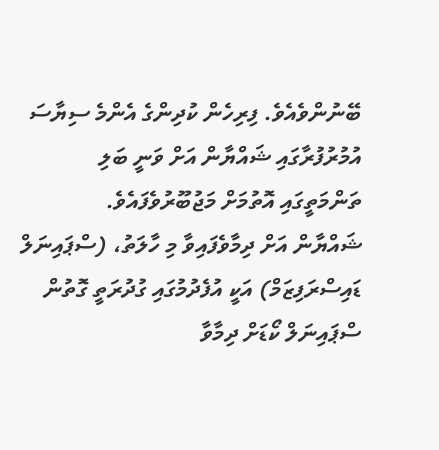ބޭނުންވެއެވެ. ފިރިހެން ކުދިންގެ އެންމެ ސިޔާސަ އުމުރުފުރާގައި ޝައްޔާން އަށް ވަނީ ބަލި ތަންމަތީގައި އޮތުމަށް މަޖުބޫރުވެފައެވެ.
ޝައްޔާން އަށް ދިމާވެފައިވާ މި ހާލަތު، (ސްޕައިނަލް ޑައިސްރަފިޒަމް) އަކީ އުފެދުމުގައި ގުދުރަތީ ގޮތުން ސްޕައިނަލް ކޯޑަށް ދިމާވާ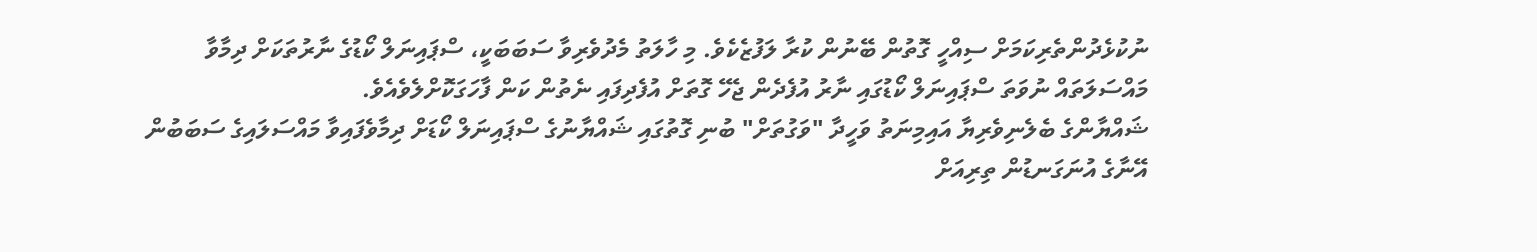ނުކުޅެދުންތެރިކަމަށް ސިއްހީ ގޮތުން ބޭނުން ކުރާ ލަފުޒެކެވެ. މި ހާލަތު މެދުވެރިވާ ސަބަބަކީ، ސްޕައިނަލް ކޯޑުގެ ނާރުތަކަށް ދިމާވާ މައްސަލަތައް ނުވަތަ ސްޕައިނަލް ކޯޑުގައި ނާރު އުފެދެން ޖެހޭ ގޮތަށް އުފެދިފައި ނެތުން ކަން ފާހަގަކޮށްލެވެއެވެ.
ޝައްޔާންގެ ބެލެނިވެރިޔާ އައިމިނަތު ވަހީދާ "ވަގުތަށް" ބުނި ގޮތުގައި ޝައްޔާނުގެ ސްޕައިނަލް ކޯޑަށް ދިމާވެފައިވާ މައްސަލައިގެ ސަބަބުން އޭނާގެ އުނަގަނޑުން ތިރިއަށް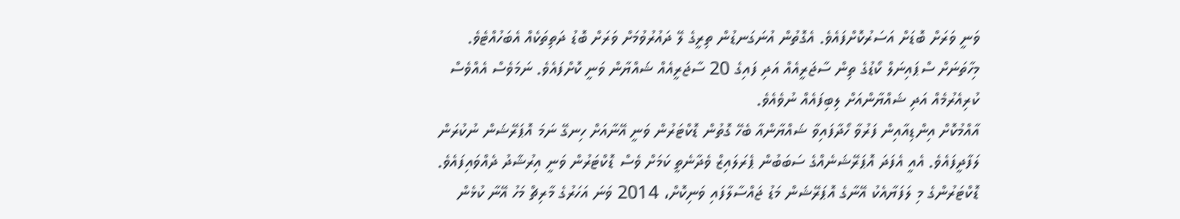ވަނީ ވަރަށް ބޮޑަށް އަސަރުކޮށްފައެވެ. އެގޮތުން އުނަގަނޑުން ތިރީގެ ލޭ ދައުރުވުމަށް ވަރަށް ބޮޑު ދަތިތަކެއް އެބަހުއްޓެވެ.
މިހާތަނަށް ސްޕައިނަލް ކޯޑުގެ ތިން ސާޖަރީއެއް އަދި ފައިގެ 20 ސާޖަރީއެއް ޝައްޔާން ވަނީ ކޮށްފައެވެ. ނަމަވެސް އެއްވެސް ކުރިއެރުމެއް އަދި ޝައްޔާންއަށް ލިބިފައެއް ނުވެއެވެ.
އާއްމުކޮށް އިންޑިއާއިން ފަރުވާ ހޯދާފައިވާ ޝައްޔާންއާ ބެހޭ ގޮތުން ޑޮކްޓަރުން ވަނީ އޭނާއަށް ހިނގޭ ނަމަ އޮޕަރޭޝަން ނުކުރަން ލަފާދީފައެވެ. އެއީ އެފަދަ އޮޕަރޭޝަނެއްގެ ސަބަބުން ޕެރަލައިޒް ވެދާނެތީ ކަމަށް ވެސް ޑޮކްޓަރުން ވަނީ އިރުޝާދު ދެއްވައިފައެވެ.
ޑޮކްޓަރުންގެ މި ލަފަޔާއެކު އޭނާގެ އޮޕަރޭޝަން މަޑު ޖައްސާލާފައި ވަނިކޮށް، 2014 ވަނަ އަހަރުގެ މާރިޗް މަހު އޭނާ ކުޅެން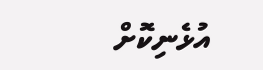އުޅެނިކޮށް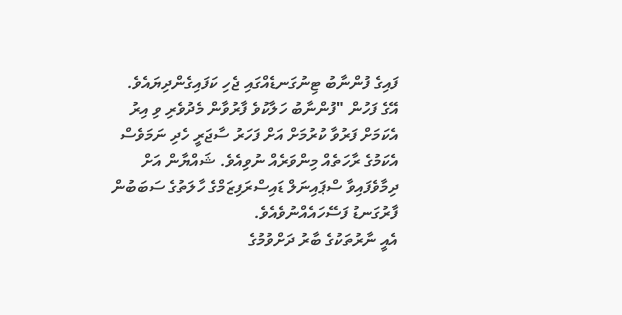ފައިގެ ފުންނާބު ޓިނުގަނޑެއްގައި ޖެހި ކަފައިގެންދިޔައެވެ.
އޭގެ ފަހުން "ފުންނާބު ހަލާކުވެ ފާރުވާން މެދުވެރި ވި އިރު އެކަމަށް ފަރުވާ ކުރުމަށް އަށް ފަހަރު ސާޖަރީ ހެދި ނަމަވެސް އެކަމުގެ ރާހަތެއް މިންވަރެއް ނުވިއެވެ. ޝައްޔާން އަށް ދިމާވެފައިވާ ސްޕައިނަލް ޑައިސްރަފިޒަމްގެ ހާލަތުގެ ސަބަބުން ފާރުގަނޑު ފަސޭހައެއްނުވެއެވެ.
އެއީ ނާރުތަކުގެ ބާރު ދަށްވުމުގެ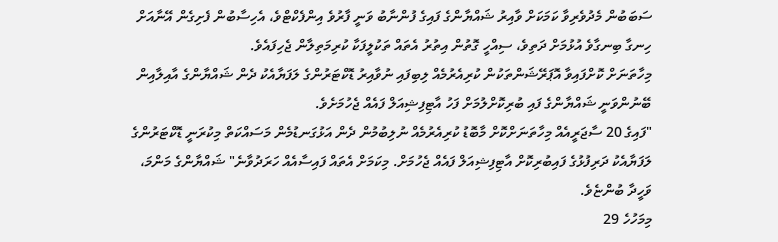ސަބަބުން މެދުވެރިވާ ކަމަކަށް ވާއިރު ޝައްޔާންގެ ފައިގެ ފުންނާބު ވަނީ ފާރުވެ އިންފެކްޓްވެ، އެހިސާބުން ފެށިގެން އޭނާއަށް ހިނގާ ބިނގާވެ އުޅުމަށް ދަތިވެ، ސިއްހީ ގޮތުން އިތުރު އެތައް ތަކުލީފަކާ ކުރިމަތިލާން ޖެހިފައެވެ.
މިހާތަނަށް ކޮށްފައިވާ އޮޕަރޭޝަންތަކުން ކުރިއެރުމެއް ލިބިފައި ނުވާއިރު ޑޮކްޓަރުންގެ ލަފަޔާއެކު ދެން ޝައްޔާންގެ އާއިލާއިން ބޭނުންވަނީ ޝައްޔާންގެ ފައި ބުރިކޮށްލުމަށް ފަހު އާޓިފިޝިއަލް ފައެއް ޖެހުމަށެވެ.
"ފައިގެ 20 ސާޖަރީއެއް މިހާތަނަށްކޮށް މާބޮޑު ކުރިއެރުމެއް ނުލިބުމުން ދެން އަޅުގަނޑުމެން މަސައްކަތް މިކުރަނީ ޑޮކްޓަރުންގެ ލަފަޔާއެކު ދަރިފުޅުގެ ފައިބުރިކޮށް އާޓިފިޝިއަލް ފައެއް ޖެހުމަށް. މިކަމަށް އެތައް ފައިސާއެއް ހަރަދުވާނެ" ޝައްޔާންގެ މަންމަ، ވަހީދާ ބުންޏެވެ.
މިމަހުހެ 29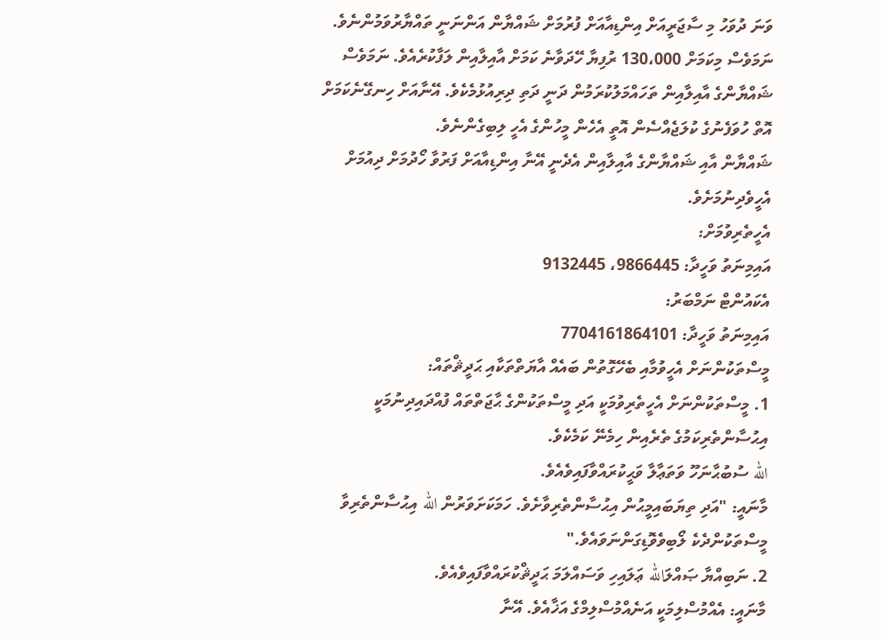ވަނަ ދުވަހު މި ސާޖަރީއަށް އިންޑިއާއަށް ފުރުމަށް ޝައްޔާން އަންނަނީ ތައްޔާރުވަމުންނެވެ. ނަމަވެސް މިކަމަށް 130،000 ރުފިޔާ ހޭދަވާނެ ކަމަށް އާއިލާއިން ލަފާކުރެއެވެ. ނަމަވެސް ޝައްޔާންގެ އާއިލާއިން ތަހައްމަލުކުރަމުން ދަނީ ދަތި ދިރިއުޅުމެކެވެ. އޭނާއަށް ހިނގޭނެކަމަށް އޮތް ހުވަފެނުގެ ކުލަޖެއްސެން އޮތީ އެހެން މީހުންގެ އެހީ ލިބިގެންނެވެ.
ޝައްޔާން އާއި ޝައްޔާންގެ އާއިލާއިން އެދެނީ އޭނާ އިންޑިއާއަށް ފަރުވާ ހޯދުމަށް ދިއުމަށް އެހީވެދިނުމަށެވެ.
އެހީތެރިވުމަށް:
އައިމިނަތު ވަހީދާ: 9866445، 9132445
އެކައުންޓް ނަމްބަރު:
އައިމިނަތު ވަހީދާ: 7704161864101
މީސްތަކުންނަށް އެހީވުމާއި ބެހޭގޮތުން ބައެއް އާޔަތްތަކާއި ޙަދީޘްތައް:
1. މީސްތަކުންނަށް އެހީތެރިވުމަކީ އަދި މީސްތަކުންގެ ޙާޖަތްތައް ފުއްދައިދިނުމަކީ އިޙުސާންތެރިކަމުގެ ތެރެއިން ހިމެނޭ ކަމެކެވެ.
الله ސުބުޙާނަހޫ ވަތަޢާލާ ވަޙީކުރައްވާފައިވެއެވެ.
މާނައީ: "އަދި ތިޔަބައިމީޙުން އިޙުސާންތެރިވާށެވެ. ހަމަކަށަވަރުން الله އިޙުސާންތެރިވާ މީސްތަކުންދެކެ ލޯބިވެވޮޑިގަންނަވައެވެ."
2. ނަބިއްޔާ ޞައްލަالله ޢަލައިހި ވަސައްލަމަ ޙަދީޘްކުރައްވާފައިވެއެވެ.
މާނައީ: އެއްމުސްލިމަކީ އަނެއްމުސްލިމްގެ އަޚާއެވެ. އޭނާ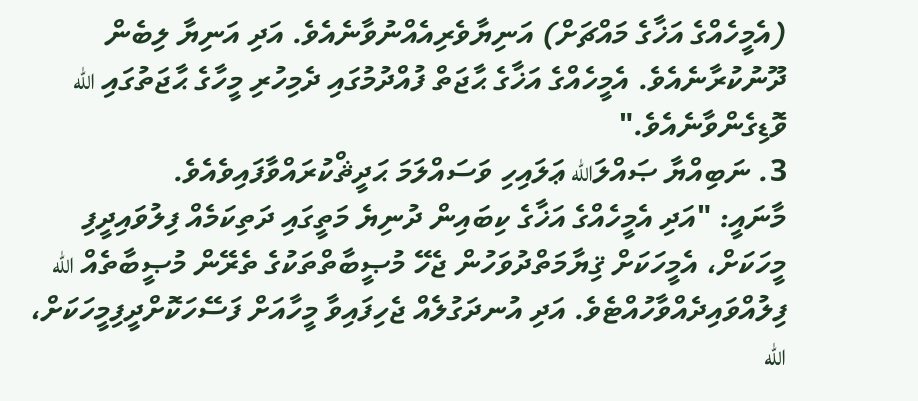(އެމީހެއްގެ އަޚާގެ މައްޗަށް) އަނިޔާވެރިއެއްނުވާނެއެވެ. އަދި އަނިޔާ ލިބެން ދޫނުކުރާނެއެވެ. އެމީހެއްގެ އަޚާގެ ޙާޖަތް ފުއްދުމުގައި ދެމިހުރި މީހާގެ ޙާޖަތުގައި الله ވޮޑިގެންވާނެއެވެ."
3. ނަބިއްޔާ ޞައްލަالله ޢަލައިހި ވަސައްލަމަ ޙަދީޘްކުރައްވާފައިވެއެވެ.
މާނައީ: "އަދި އެމީހެއްގެ އަޚާގެ ކިބައިން ދުނިޔެ މަތީގައި ދަތިކަމެއް ފިލުވައިދީފި މީހަކަށް، އެމީހަކަށް ޤިޔާމަތްދުވަހުން ޖެހޭ މުޞީބާތްތަކުގެ ތެރޭން މުޞީބާތެއް الله ފިލުއްވައިދެއްވާހުއްޓެވެ. އަދި އުނދަގުލެއް ޖެހިފައިވާ މީހާއަށް ފަސޭހަކޮށްދީފިމީހަކަށް، الله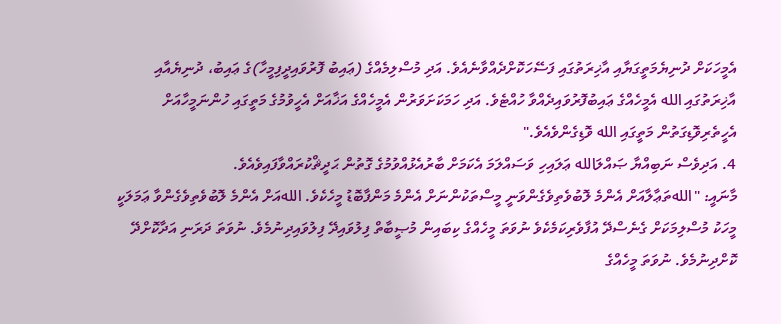އެމީހަކަށް ދުނިޔެމަތީގަޔާއި އާޚިރަތުގައި ފަސޭހަކޮށްދެއްވާނެއެވެ. އަދި މުސްލިމެއްގެ (ޢައިބު ފޮރުވައިދީފިމީހާ)ގެ ޢައިބު، ދުނިޔެއާއި އާޚިރަތުގައި الله އެމީހެއްގެ ޢައިބުފޮރުވައިދެއްވާ ހުއްޓެވެ. އަދި ހަމަކަށަވަރުން އެމީހެއްގެ އަޚާއަށް އެހީވުމުގެ މަތީގައި ހުންނަމީހާއަށް އެހީތެރިވޮޑިގަތުން މަތީގައި الله ވޮޑިގެންވެއެވެ."
4. އަދިވެސް ނަބިއްޔާ ޞައްލަالله ޢަލައިހި ވަސައްލަމަ އެކަމަށް ބާރުއެޅުއްވުމުގެ ގޮތުން ޙަދީޘްކުރައްވާފައިވެއެވެ.
މާނައީ: "اللهތަޢާލާއަށް އެންމެ ލޮބުވެތިވެގެންވަނީ މީސްތަކުންނަށް އެންމެ މަންފާބޮޑު މީހެކެވެ. اللهއަށް އެންމެ ލޮބުވެތިވެގެންވާ ޢަމަލަކީ މީހަކު މުސްލިމަކަށް ގެނެސްދޭ އުފާވެރިކަމެކެވެ ނުވަތަ މީހެއްގެ ކިބައިން މުޞީބާތް ފިލުވައިދޭ ފިލުވައިދިނުމެވެ. ނުވަތަ ދަރަނި އަދާކޮށްދޭ ކޮށްދިނުމެވެ. ނުވަތަ މީހެއްގެ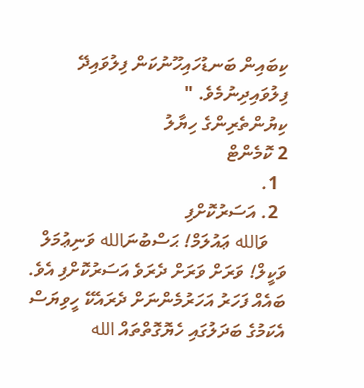ކިބައިން ބަނޑުހައިހޫނުކަން ފިލުވައިދޭ ފިލުވައިދިނުމެވެ. "
ކިޔުންތެރިންގެ ހިޔާލު
2 ކޮމެންޓް
  1.
  2. އަސަރުކޮށްފި
    ވަالله ޢައުލަމް! ޙަސްބުނަالله ވަނިޢުމަލް ވަކީލް! ވަރަށް ވަރަށް ދެރަވެ އަސަރުކޮށްފި އެވެ. ބައެއް ފަހަރު އަހަރުމެންނަށް ދެރައެކޭ ހީވިޔަސް އެކަމުގެ ބަދަލުގައި ހެޔޮގޮތްތައް الله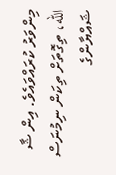މިންވަރު ކުރައްވައެވެ. އިން ޝާ الله، ތިގޮތަށް ތިކަން ނިމުނަސް ޝައްޔާންގެ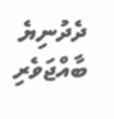ދެދުނިޔެ ބާއްޖަވެރި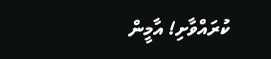ކުރައްވާށި! އާމީން